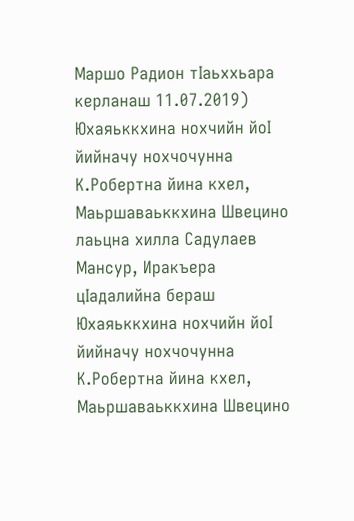Маршо Радион тIаьххьара керланаш 11.07.2019)
Юхаяьккхина нохчийн йоI йийначу нохчочунна К.Робертна йина кхел, Маьршаваьккхина Швецино лаьцна хилла Садулаев Мансур, Иракъера цIадалийна бераш
Юхаяьккхина нохчийн йоI йийначу нохчочунна К.Робертна йина кхел, Маьршаваьккхина Швецино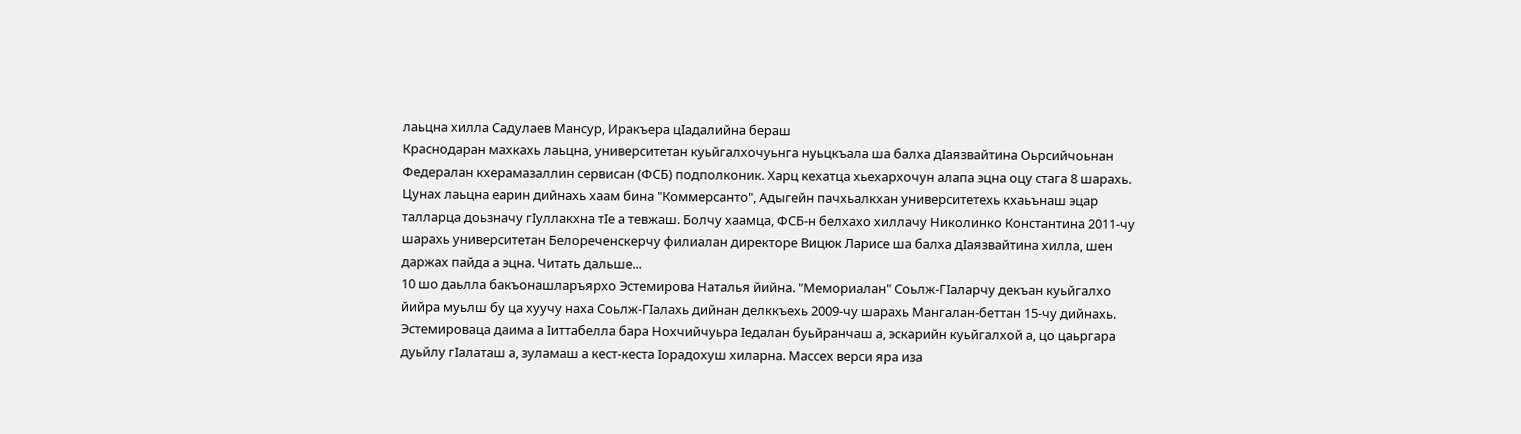лаьцна хилла Садулаев Мансур, Иракъера цIадалийна бераш
Краснодаран махкахь лаьцна, университетан куьйгалхочуьнга нуьцкъала ша балха дIаязвайтина Оьрсийчоьнан Федералан кхерамазаллин сервисан (ФСБ) подполконик. Харц кехатца хьехархочун алапа эцна оцу стага 8 шарахь. Цунах лаьцна еарин дийнахь хаам бина "Коммерсанто", Адыгейн пачхьалкхан университетехь кхаьънаш эцар талларца доьзначу гIуллакхна тIе а тевжаш. Болчу хаамца, ФСБ-н белхахо хиллачу Николинко Константина 2011-чу шарахь университетан Белореченскерчу филиалан директоре Вицюк Ларисе ша балха дIаязвайтина хилла, шен даржах пайда а эцна. Читать дальше...
10 шо даьлла бакъонашларъярхо Эстемирова Наталья йийна. "Мемориалан" Соьлж-ГIаларчу декъан куьйгалхо йийра муьлш бу ца хуучу наха Соьлж-ГIалахь дийнан делккъехь 2009-чу шарахь Мангалан-беттан 15-чу дийнахь. Эстемироваца даима а Iиттабелла бара Нохчийчуьра Iедалан буьйранчаш а, эскарийн куьйгалхой а, цо цаьргара дуьйлу гIалаташ а, зуламаш а кест-кеста Iорадохуш хиларна. Массех верси яра иза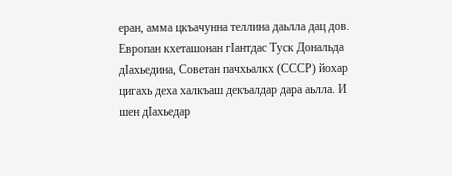еран, амма цкъачунна теллина даьлла дац дов.
Европан кхеташонан гIантдас Туск Дональда дIахьедина, Советан пачхьалкх (СССР) йохар цигахь деха халкъаш декъалдар дара аьлла. И шен дIахьедар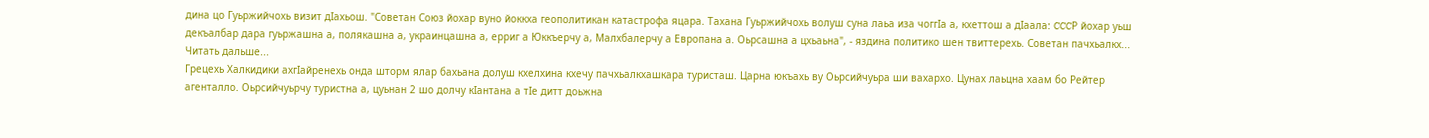дина цо Гуьржийчохь визит дIахьош. "Советан Союз йохар вуно йоккха геополитикан катастрофа яцара. Тахана Гуьржийчохь волуш суна лаьа иза чоггIа а, кхеттош а дIаала: CCCР йохар уьш декъалбар дара гуьржашна а, полякашна а, украинцашна а, ерриг а Юккъерчу а, Малхбалерчу а Европана а. Оьрсашна а цхьаьна", - яздина политико шен твиттерехь. Советан пачхьалкх... Читать дальше...
Грецехь Халкидики ахгIайренехь онда шторм ялар бахьана долуш кхелхина кхечу пачхьалкхашкара туристаш. Царна юкъахь ву Оьрсийчуьра ши вахархо. Цунах лаьцна хаам бо Рейтер агенталло. Оьрсийчуьрчу туристна а, цуьнан 2 шо долчу кIантана а тIе дитт доьжна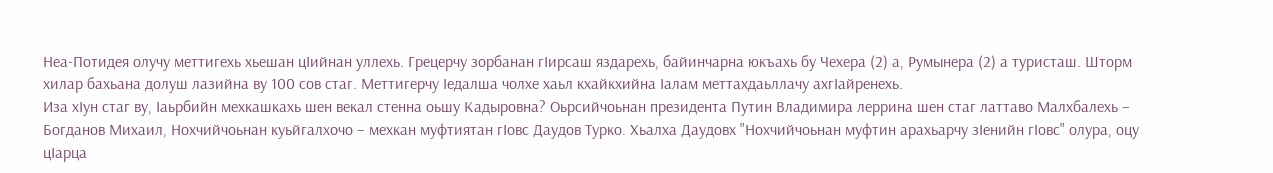Неа-Потидея олучу меттигехь хьешан цIийнан уллехь. Грецерчу зорбанан гIирсаш яздарехь, байинчарна юкъахь бу Чехера (2) а, Румынера (2) а туристаш. Шторм хилар бахьана долуш лазийна ву 100 сов стаг. Меттигерчу Iедалша чолхе хаьл кхайкхийна Iалам меттахдаьллачу ахгIайренехь.
Иза хIун стаг ву, Iаьрбийн мехкашкахь шен векал стенна оьшу Кадыровна? Оьрсийчоьнан президента Путин Владимира леррина шен стаг латтаво Малхбалехь – Богданов Михаил, Нохчийчоьнан куьйгалхочо – мехкан муфтиятан гIовс Даудов Турко. Хьалха Даудовх "Нохчийчоьнан муфтин арахьарчу зIенийн гIовс" олура, оцу цIарца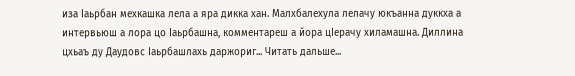иза Iаьрбан мехкашка лела а яра дикка хан. Малхбалехула лелачу юкъанна дуккха а интервьюш а лора цо Iаьрбашна, комментареш а йора цIерачу хиламашна. Диллина цхьаъ ду Даудовс Iаьрбашлахь даржориг... Читать дальше...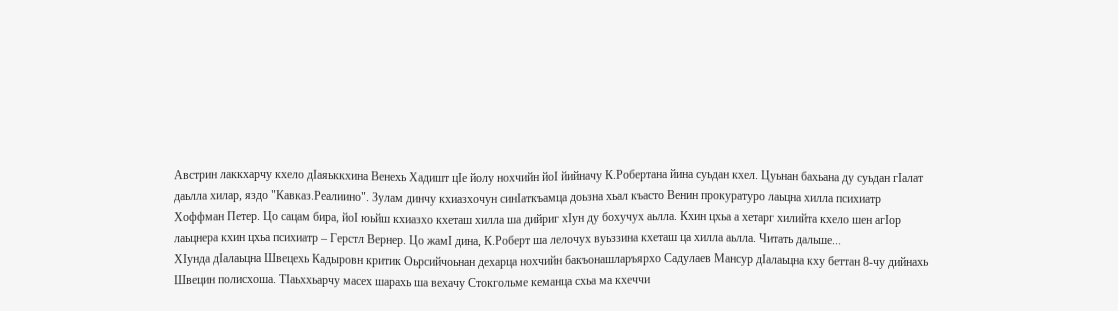Австрин лаккхарчу кхело дӀаяьккхина Венехь Хадишт цIе йолу нохчийн йоI йийначу К.Робертана йина суьдан кхел. Цуьнан бахьана ду суьдан гIалат даьлла хилар, яздо "Кавказ.Реалиино". Зулам динчу кхиазхочун синIаткъамца доьзна хьал къасто Венин прокуратуро лаьцна хилла психиатр Хоффман Петер. Цо сацам бира, йоI юьйш кхиазхо кхеташ хилла ша дийриг хIун ду бохучух аьлла. Кхин цхьа а хетарг хилийта кхело шен агIор лаьцнера кхин цхьа психиатр – Герстл Вернер. Цо жамI дина, К.Роберт ша лелочух вуьззина кхеташ ца хилла аьлла. Читать дальше...
ХIунда дIалаьцна Швецехь Кадыровн критик Оьрсийчоьнан дехарца нохчийн бакъонашларъярхо Садулаев Мансур дIалаьцна кху беттан 8-чу дийнахь Швецин полисхоша. ТIаьххьарчу масех шарахь ша вехачу Стокгольме кеманца схьа ма кхеччи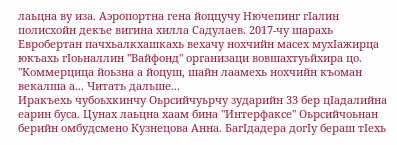лаьцна ву иза. Аэропортна гена йоццучу Нючепинг гIалин полисхойн декъе вигина хилла Садулаев. 2017-чу шарахь Евробертан пачхьалкхашкахь вехачу нохчийн масех мухIажирца юкъахь гIоьналлин "Вайфонд" организаци вовшахтуьйхира цо. "Коммерцица йоьзна а йоцуш, шайн лаамехь нохчийн къоман векалша а... Читать дальше...
Иракъехь чубоьхкинчу Оьрсийчуьрчу зударийн 33 бер цIадалийна еарин буса. Цунах лаьцна хаам бина "Интерфаксе" Оьрсийчоьнан берийн омбудсмено Кузнецова Анна. БагIдадера догIу бераш тIехь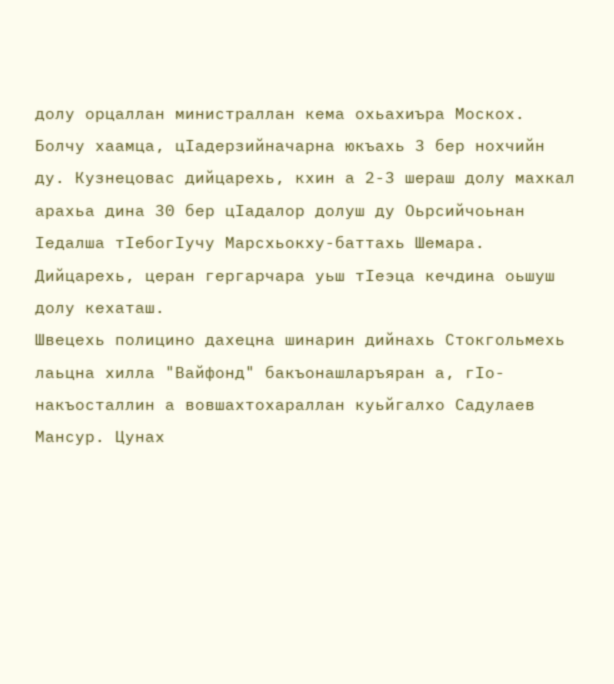долу орцаллан министраллан кема охьахиъра Москох. Болчу хаамца, цIадерзийначарна юкъахь 3 бер нохчийн ду. Кузнецовас дийцарехь, кхин а 2-3 шераш долу махкал арахьа дина 30 бер цIадалор долуш ду Оьрсийчоьнан Iедалша тIебогIучу Марсхьокху-баттахь Шемара. Дийцарехь, церан гергарчара уьш тIеэца кечдина оьшуш долу кехаташ.
Швецехь полицино дахецна шинарин дийнахь Стокгольмехь лаьцна хилла "Вайфонд" бакъонашларъяран а, гIо-накъосталлин а вовшахтохараллан куьйгалхо Садулаев Мансур. Цунах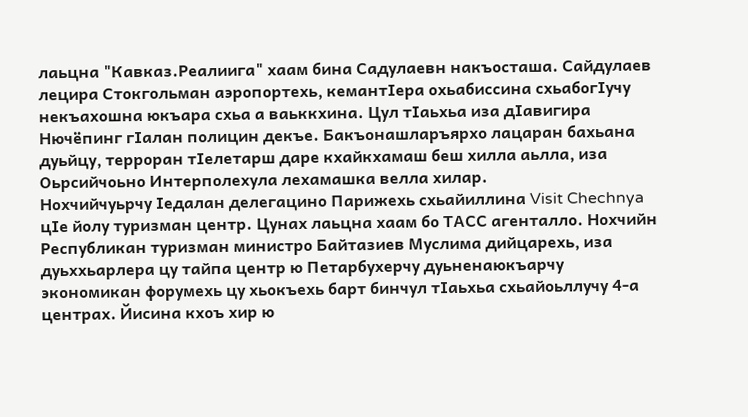лаьцна "Кавказ.Реалиига" хаам бина Садулаевн накъосташа. Сайдулаев лецира Стокгольман аэропортехь, кемантIера охьабиссина схьабогIучу некъахошна юкъара схьа а ваьккхина. Цул тIаьхьа иза дIавигира Нючёпинг гIалан полицин декъе. Бакъонашларъярхо лацаран бахьана дуьйцу, терроран тIелетарш даре кхайкхамаш беш хилла аьлла, иза Оьрсийчоьно Интерполехула лехамашка велла хилар.
Нохчийчуьрчу Iедалан делегацино Парижехь схьайиллина Visit Chechnya цIе йолу туризман центр. Цунах лаьцна хаам бо ТАСС агенталло. Нохчийн Республикан туризман министро Байтазиев Муслима дийцарехь, иза дуьххьарлера цу тайпа центр ю Петарбухерчу дуьненаюкъарчу экономикан форумехь цу хьокъехь барт бинчул тIаьхьа схьайоьллучу 4-а центрах. Йисина кхоъ хир ю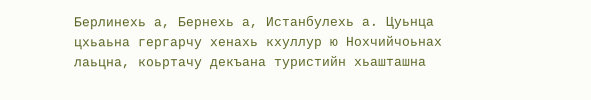Берлинехь а, Бернехь а, Истанбулехь а. Цуьнца цхьаьна гергарчу хенахь кхуллур ю Нохчийчоьнах лаьцна, коьртачу декъана туристийн хьашташна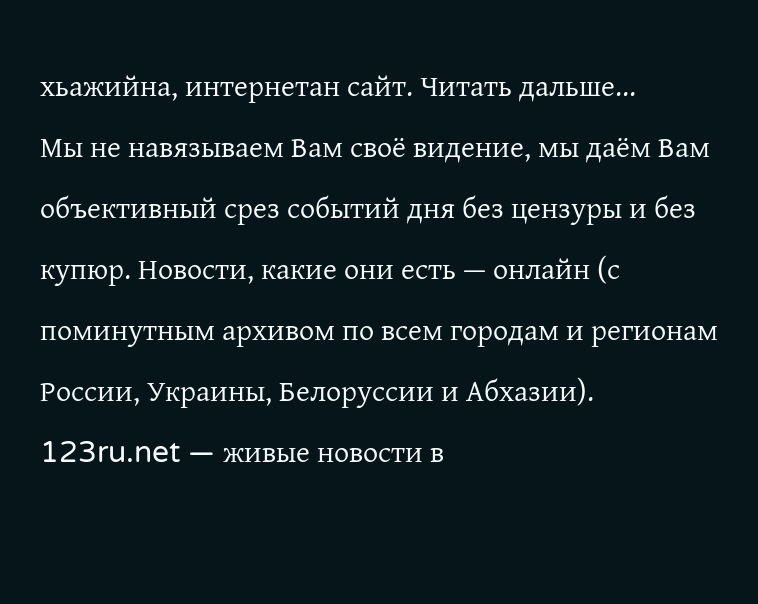хьажийна, интернетан сайт. Читать дальше...
Мы не навязываем Вам своё видение, мы даём Вам объективный срез событий дня без цензуры и без купюр. Новости, какие они есть — онлайн (с поминутным архивом по всем городам и регионам России, Украины, Белоруссии и Абхазии).
123ru.net — живые новости в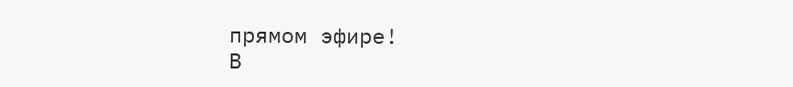прямом эфире!
В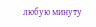любую минуту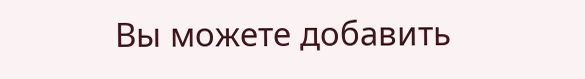Вы можете добавить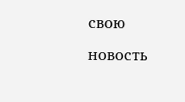свою новость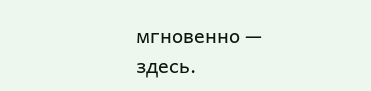мгновенно — здесь.